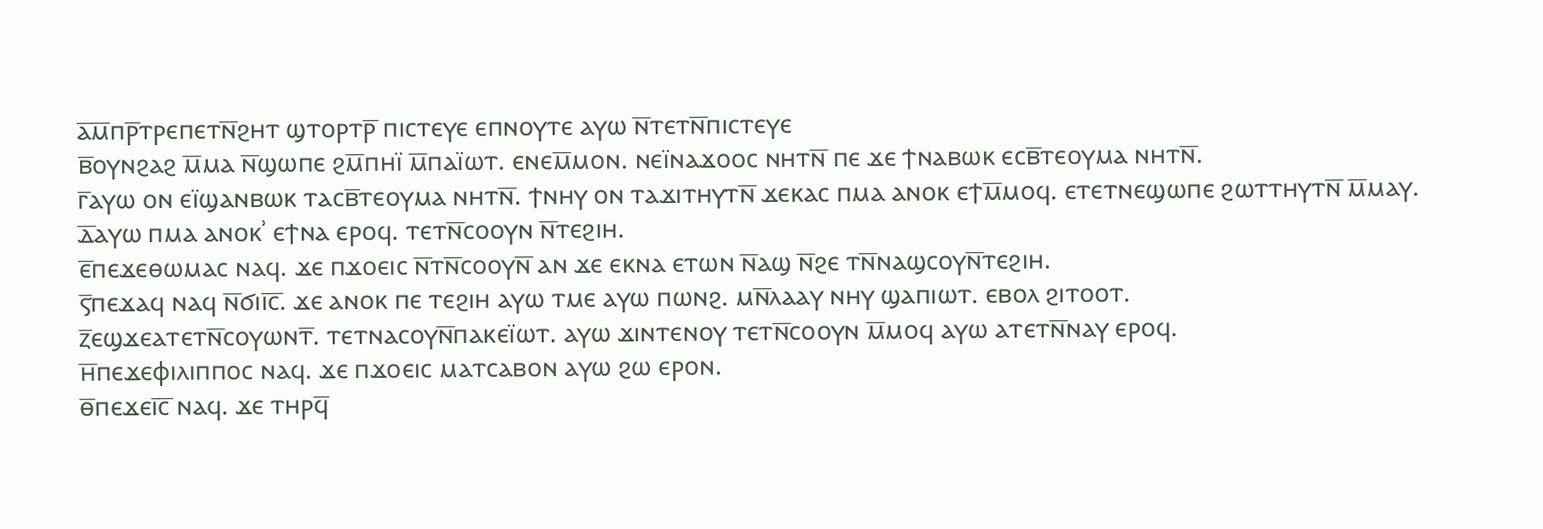ⲁ̅ⲙ̅ⲡⲣ̅ⲧⲣⲉⲡⲉⲧⲛ̅ϩⲏⲧ ϣⲧⲟⲣⲧⲣ̅ ⲡⲓⲥⲧⲉⲩⲉ ⲉⲡⲛⲟⲩⲧⲉ ⲁⲩⲱ ⲛ̅ⲧⲉⲧⲛ̅ⲡⲓⲥⲧⲉⲩⲉ
ⲃ̅ⲟⲩⲛϩⲁϩ ⲙ̅ⲙⲁ ⲛ̅ϣⲱⲡⲉ ϩⲙ̅ⲡⲏⲓ̈ ⲙ̅ⲡⲁⲓ̈ⲱⲧ. ⲉⲛⲉⲙ̅ⲙⲟⲛ. ⲛⲉⲓ̈ⲛⲁϫⲟⲟⲥ ⲛⲏⲧⲛ̅ ⲡⲉ ϫⲉ ϯⲛⲁⲃⲱⲕ ⲉⲥⲃ̅ⲧⲉⲟⲩⲙⲁ ⲛⲏⲧⲛ̅.
ⲅ̅ⲁⲩⲱ ⲟⲛ ⲉⲓ̈ϣⲁⲛⲃⲱⲕ ⲧⲁⲥⲃ̅ⲧⲉⲟⲩⲙⲁ ⲛⲏⲧⲛ̅. ϯⲛⲏⲩ ⲟⲛ ⲧⲁϫⲓⲧⲏⲩⲧⲛ̅ ϫⲉⲕⲁⲥ ⲡⲙⲁ ⲁⲛⲟⲕ ⲉϯⲙ̅ⲙⲟϥ. ⲉⲧⲉⲧⲛⲉϣⲱⲡⲉ ϩⲱⲧⲧⲏⲩⲧⲛ̅ ⲙ̅ⲙⲁⲩ.
ⲇ̅ⲁⲩⲱ ⲡⲙⲁ ⲁⲛⲟⲕʾ ⲉϯⲛⲁ ⲉⲣⲟϥ. ⲧⲉⲧⲛ̅ⲥⲟⲟⲩⲛ ⲛ̅ⲧⲉϩⲓⲏ.
ⲉ̅ⲡⲉϫⲉⲑⲱⲙⲁⲥ ⲛⲁϥ. ϫⲉ ⲡϫⲟⲉⲓⲥ ⲛ̅ⲧⲛ̅ⲥⲟⲟⲩⲛ̅ ⲁⲛ ϫⲉ ⲉⲕⲛⲁ ⲉⲧⲱⲛ ⲛ̅ⲁϣ ⲛ̅ϩⲉ ⲧⲛ̅ⲛⲁϣⲥⲟⲩⲛ̅ⲧⲉϩⲓⲏ.
ⲋ̅ⲡⲉϫⲁϥ ⲛⲁϥ ⲛ̅ϭⲓⲓ̅ⲥ̅. ϫⲉ ⲁⲛⲟⲕ ⲡⲉ ⲧⲉϩⲓⲏ ⲁⲩⲱ ⲧⲙⲉ ⲁⲩⲱ ⲡⲱⲛϩ. ⲙⲛ̅ⲗⲁⲁⲩ ⲛⲏⲩ ϣⲁⲡⲓⲱⲧ. ⲉⲃⲟⲗ ϩⲓⲧⲟⲟⲧ.
ⲍ̅ⲉϣϫⲉⲁⲧⲉⲧⲛ̅ⲥⲟⲩⲱⲛⲧ̅. ⲧⲉⲧⲛⲁⲥⲟⲩⲛ̅ⲡⲁⲕⲉⲓ̈ⲱⲧ. ⲁⲩⲱ ϫⲓⲛⲧⲉⲛⲟⲩ ⲧⲉⲧⲛ̅ⲥⲟⲟⲩⲛ ⲙ̅ⲙⲟϥ ⲁⲩⲱ ⲁⲧⲉⲧⲛ̅ⲛⲁⲩ ⲉⲣⲟϥ.
ⲏ̅ⲡⲉϫⲉⲫⲓⲗⲓⲡⲡⲟⲥ ⲛⲁϥ. ϫⲉ ⲡϫⲟⲉⲓⲥ ⲙⲁⲧⲥⲁⲃⲟⲛ ⲁⲩⲱ ϩⲱ ⲉⲣⲟⲛ.
ⲑ̅ⲡⲉϫⲉⲓ̅ⲥ̅ ⲛⲁϥ. ϫⲉ ⲧⲏⲣϥ̅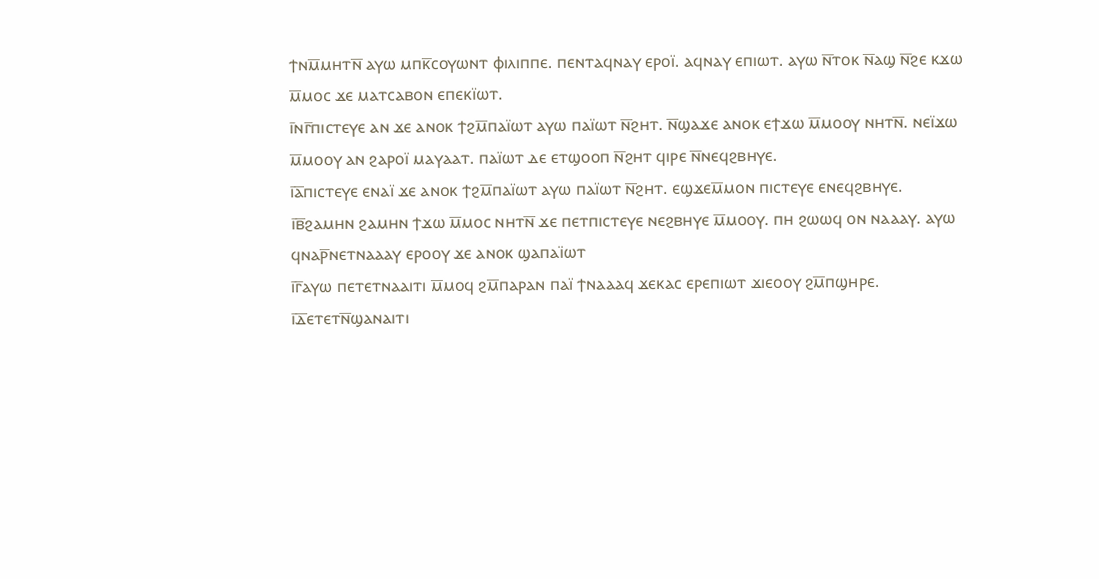ϯⲛⲙ̅ⲙⲏⲧⲛ̅ ⲁⲩⲱ ⲙⲡⲕ̅ⲥⲟⲩⲱⲛⲧ ⲫⲓⲗⲓⲡⲡⲉ. ⲡⲉⲛⲧⲁϥⲛⲁⲩ ⲉⲣⲟⲓ̈. ⲁϥⲛⲁⲩ ⲉⲡⲓⲱⲧ. ⲁⲩⲱ ⲛ̅ⲧⲟⲕ ⲛ̅ⲁϣ ⲛ̅ϩⲉ ⲕϫⲱ ⲙ̅ⲙⲟⲥ ϫⲉ ⲙⲁⲧⲥⲁⲃⲟⲛ ⲉⲡⲉⲕⲓ̈ⲱⲧ.
ⲓ̅ⲛⲅ̅ⲡⲓⲥⲧⲉⲩⲉ ⲁⲛ ϫⲉ ⲁⲛⲟⲕ ϯϩⲙ̅ⲡⲁⲓ̈ⲱⲧ ⲁⲩⲱ ⲡⲁⲓ̈ⲱⲧ ⲛ̅ϩⲏⲧ. ⲛ̅ϣⲁϫⲉ ⲁⲛⲟⲕ ⲉϯϫⲱ ⲙ̅ⲙⲟⲟⲩ ⲛⲏⲧⲛ̅. ⲛⲉⲓ̈ϫⲱ ⲙ̅ⲙⲟⲟⲩ ⲁⲛ ϩⲁⲣⲟⲓ̈ ⲙⲁⲩⲁⲁⲧ. ⲡⲁⲓ̈ⲱⲧ ⲇⲉ ⲉⲧϣⲟⲟⲡ ⲛ̅ϩⲏⲧ ϥⲓⲣⲉ ⲛ̅ⲛⲉϥϩⲃⲏⲩⲉ.
ⲓ̅ⲁ̅ⲡⲓⲥⲧⲉⲩⲉ ⲉⲛⲁⲓ̈ ϫⲉ ⲁⲛⲟⲕ ϯϩⲙ̅ⲡⲁⲓ̈ⲱⲧ ⲁⲩⲱ ⲡⲁⲓ̈ⲱⲧ ⲛ̅ϩⲏⲧ. ⲉϣϫⲉⲙ̅ⲙⲟⲛ ⲡⲓⲥⲧⲉⲩⲉ ⲉⲛⲉϥϩⲃⲏⲩⲉ.
ⲓ̅ⲃ̅ϩⲁⲙⲏⲛ ϩⲁⲙⲏⲛ ϯϫⲱ ⲙ̅ⲙⲟⲥ ⲛⲏⲧⲛ̅ ϫⲉ ⲡⲉⲧⲡⲓⲥⲧⲉⲩⲉ ⲛⲉϩⲃⲏⲩⲉ ⲙ̅ⲙⲟⲟⲩ. ⲡⲏ ϩⲱⲱϥ ⲟⲛ ⲛⲁⲁⲁⲩ. ⲁⲩⲱ ϥⲛⲁⲣ̅ⲛⲉⲧⲛⲁⲁⲁⲩ ⲉⲣⲟⲟⲩ ϫⲉ ⲁⲛⲟⲕ ϣⲁⲡⲁⲓ̈ⲱⲧ
ⲓ̅ⲅ̅ⲁⲩⲱ ⲡⲉⲧⲉⲧⲛⲁⲁⲓⲧⲓ ⲙ̅ⲙⲟϥ ϩⲙ̅ⲡⲁⲣⲁⲛ ⲡⲁⲓ̈ ϯⲛⲁⲁⲁϥ ϫⲉⲕⲁⲥ ⲉⲣⲉⲡⲓⲱⲧ ϫⲓⲉⲟⲟⲩ ϩⲙ̅ⲡϣⲏⲣⲉ.
ⲓ̅ⲇ̅ⲉⲧⲉⲧⲛ̅ϣⲁⲛⲁⲓⲧⲓ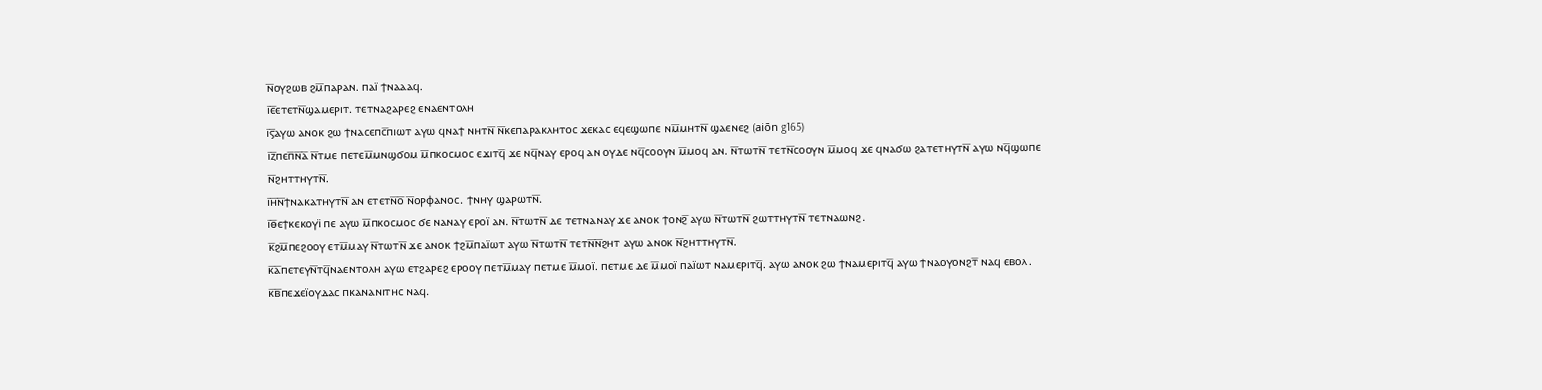ⲛ̅ⲟⲩϩⲱⲃ ϩⲙ̅ⲡⲁⲣⲁⲛ. ⲡⲁⲓ̈ ϯⲛⲁⲁⲁϥ.
ⲓ̅ⲉ̅ⲉⲧⲉⲧⲛ̅ϣⲁⲙⲉⲣⲓⲧ. ⲧⲉⲧⲛⲁϩⲁⲣⲉϩ ⲉⲛⲁⲉⲛⲧⲟⲗⲏ
ⲓ̅ⲋ̅ⲁⲩⲱ ⲁⲛⲟⲕ ϩⲱ ϯⲛⲁⲥⲉⲡⲥ̅ⲡⲓⲱⲧ ⲁⲩⲱ ϥⲛⲁϯ ⲛⲏⲧⲛ̅ ⲛ̅ⲕⲉⲡⲁⲣⲁⲕⲗⲏⲧⲟⲥ ϫⲉⲕⲁⲥ ⲉϥⲉϣⲱⲡⲉ ⲛⲙ̅ⲙⲏⲧⲛ̅ ϣⲁⲉⲛⲉϩ (aiōn g165)
ⲓ̅ⲍ̅ⲡⲉⲡ̅ⲛ̅ⲁ̅ ⲛ̅ⲧⲙⲉ ⲡⲉⲧⲉⲙ̅ⲙⲛϣϭⲟⲙ ⲙ̅ⲡⲕⲟⲥⲙⲟⲥ ⲉϫⲓⲧϥ̅ ϫⲉ ⲛϥ̅ⲛⲁⲩ ⲉⲣⲟϥ ⲁⲛ ⲟⲩⲇⲉ ⲛϥ̅ⲥⲟⲟⲩⲛ ⲙ̅ⲙⲟϥ ⲁⲛ. ⲛ̅ⲧⲱⲧⲛ̅ ⲧⲉⲧⲛ̅ⲥⲟⲟⲩⲛ ⲙ̅ⲙⲟϥ ϫⲉ ϥⲛⲁϭⲱ ϩⲁⲧⲉⲧⲏⲩⲧⲛ̅ ⲁⲩⲱ ⲛϥ̅ϣⲱⲡⲉ ⲛ̅ϩⲏⲧⲧⲏⲩⲧⲛ̅.
ⲓ̅ⲏ̅ⲛ̅ϯⲛⲁⲕⲁⲧⲏⲩⲧⲛ̅ ⲁⲛ ⲉⲧⲉⲧⲛ̅ⲟ̅ ⲛ̅ⲟⲣⲫⲁⲛⲟⲥ. ϯⲛⲏⲩ ϣⲁⲣⲱⲧⲛ̅.
ⲓ̅ⲑ̅ⲉϯⲕⲉⲕⲟⲩⲓ̈ ⲡⲉ ⲁⲩⲱ ⲙ̅ⲡⲕⲟⲥⲙⲟⲥ ϭⲉ ⲛⲁⲛⲁⲩ ⲉⲣⲟⲓ̈ ⲁⲛ. ⲛ̅ⲧⲱⲧⲛ̅ ⲇⲉ ⲧⲉⲧⲛⲁⲛⲁⲩ ϫⲉ ⲁⲛⲟⲕ ϯⲟⲛϩ̅ ⲁⲩⲱ ⲛ̅ⲧⲱⲧⲛ̅ ϩⲱⲧⲧⲏⲩⲧⲛ̅ ⲧⲉⲧⲛⲁⲱⲛϩ.
ⲕ̅ϩⲙ̅ⲡⲉϩⲟⲟⲩ ⲉⲧⲙ̅ⲙⲁⲩ ⲛ̅ⲧⲱⲧⲛ̅ ϫⲉ ⲁⲛⲟⲕ ϯϩⲙ̅ⲡⲁⲓ̈ⲱⲧ ⲁⲩⲱ ⲛ̅ⲧⲱⲧⲛ̅ ⲧⲉⲧⲛ̅ⲛ̅ϩⲏⲧ ⲁⲩⲱ ⲁⲛⲟⲕ ⲛ̅ϩⲏⲧⲧⲏⲩⲧⲛ̅.
ⲕ̅ⲁ̅ⲡⲉⲧⲉⲩⲛ̅ⲧϥ̅ⲛⲁⲉⲛⲧⲟⲗⲏ ⲁⲩⲱ ⲉⲧϩⲁⲣⲉϩ ⲉⲣⲟⲟⲩ ⲡⲉⲧⲙ̅ⲙⲁⲩ ⲡⲉⲧⲙⲉ ⲙ̅ⲙⲟⲓ̈. ⲡⲉⲧⲙⲉ ⲇⲉ ⲙ̅ⲙⲟⲓ̈ ⲡⲁⲓ̈ⲱⲧ ⲛⲁⲙⲉⲣⲓⲧϥ̅. ⲁⲩⲱ ⲁⲛⲟⲕ ϩⲱ ϯⲛⲁⲙⲉⲣⲓⲧϥ̅ ⲁⲩⲱ ϯⲛⲁⲟⲩⲟⲛϩⲧ̅ ⲛⲁϥ ⲉⲃⲟⲗ.
ⲕ̅ⲃ̅ⲡⲉϫⲉⲓ̈ⲟⲩⲇⲁⲥ ⲡⲕⲁⲛⲁⲛⲓⲧⲏⲥ ⲛⲁϥ.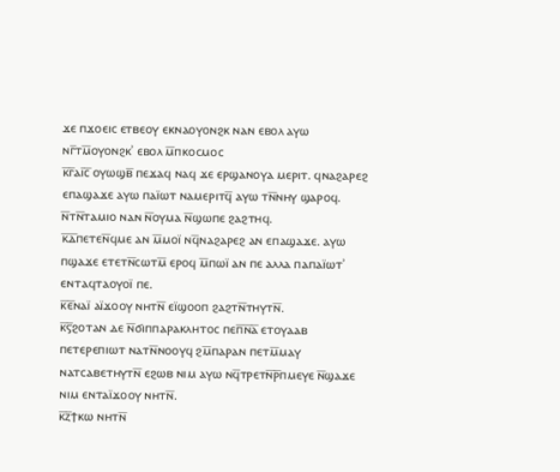ϫⲉ ⲡϫⲟⲉⲓⲥ ⲉⲧⲃⲉⲟⲩ ⲉⲕⲛⲁⲟⲩⲟⲛϩⲕ ⲛⲁⲛ ⲉⲃⲟⲗ ⲁⲩⲱ ⲛⲅ̅ⲧⲙ̅ⲟⲩⲟⲛϩⲕʾ ⲉⲃⲟⲗ ⲙ̅ⲡⲕⲟⲥⲙⲟⲥ
ⲕ̅ⲅ̅ⲁⲓ̅ⲥ̅ ⲟⲩⲱϣⲃ̅ ⲡⲉϫⲁϥ ⲛⲁϥ ϫⲉ ⲉⲣϣⲁⲛⲟⲩⲁ ⲙⲉⲣⲓⲧ. ϥⲛⲁϩⲁⲣⲉϩ ⲉⲡⲁϣⲁϫⲉ ⲁⲩⲱ ⲡⲁⲓ̈ⲱⲧ ⲛⲁⲙⲉⲣⲓⲧϥ̅ ⲁⲩⲱ ⲧⲛ̅ⲛⲏⲩ ϣⲁⲣⲟϥ. ⲛ̅ⲧⲛ̅ⲧⲁⲙⲓⲟ ⲛⲁⲛ ⲛ̅ⲟⲩⲙⲁ ⲛ̅ϣⲱⲡⲉ ϩⲁϩⲧⲏϥ.
ⲕ̅ⲇ̅ⲡⲉⲧⲉⲛ̅ϥⲙⲉ ⲁⲛ ⲙ̅ⲙⲟⲓ̈ ⲛϥ̅ⲛⲁϩⲁⲣⲉϩ ⲁⲛ ⲉⲡⲁϣⲁϫⲉ. ⲁⲩⲱ ⲡϣⲁϫⲉ ⲉⲧⲉⲧⲛ̅ⲥⲱⲧⲙ̅ ⲉⲣⲟϥ ⲙ̅ⲡⲱⲓ̈ ⲁⲛ ⲡⲉ ⲁⲗⲗⲁ ⲡⲁⲡⲁⲓ̈ⲱⲧʾ ⲉⲛⲧⲁϥⲧⲁⲟⲩⲟⲓ̈ ⲡⲉ.
ⲕ̅ⲉ̅ⲛⲁⲓ̈ ⲁⲓ̈ϫⲟⲟⲩ ⲛⲏⲧⲛ̅ ⲉⲓ̈ϣⲟⲟⲡ ϩⲁϩⲧⲛ̅ⲧⲏⲩⲧⲛ̅.
ⲕ̅ⲋ̅ϩⲟⲧⲁⲛ ⲇⲉ ⲛ̅ϭⲓⲡⲡⲁⲣⲁⲕⲗⲏⲧⲟⲥ ⲡⲉⲡ̅ⲛ̅ⲁ̅ ⲉⲧⲟⲩⲁⲁⲃ ⲡⲉⲧⲉⲣⲉⲡⲓⲱⲧ ⲛⲁⲧⲛ̅ⲛⲟⲟⲩϥ ϩⲙ̅ⲡⲁⲣⲁⲛ ⲡⲉⲧⲙ̅ⲙⲁⲩ ⲛⲁⲧⲥⲁⲃⲉⲧⲏⲩⲧⲛ̅ ⲉϩⲱⲃ ⲛⲓⲙ ⲁⲩⲱ ⲛϥ̅ⲧⲣⲉⲧⲛ̅ⲣ̅ⲡⲙⲉⲩⲉ ⲛ̅ϣⲁϫⲉ ⲛⲓⲙ ⲉⲛⲧⲁⲓ̈ϫⲟⲟⲩ ⲛⲏⲧⲛ̅.
ⲕ̅ⲍ̅ϯⲕⲱ ⲛⲏⲧⲛ̅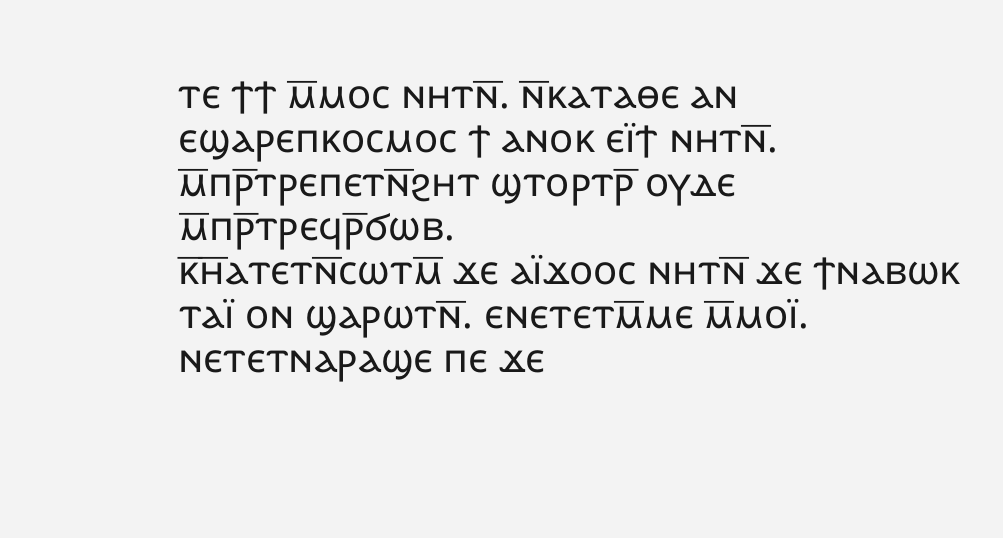ⲧⲉ ϯϯ ⲙ̅ⲙⲟⲥ ⲛⲏⲧⲛ̅. ⲛ̅ⲕⲁⲧⲁⲑⲉ ⲁⲛ ⲉϣⲁⲣⲉⲡⲕⲟⲥⲙⲟⲥ ϯ ⲁⲛⲟⲕ ⲉⲓ̈ϯ ⲛⲏⲧⲛ̅. ⲙ̅ⲡⲣ̅ⲧⲣⲉⲡⲉⲧⲛ̅ϩⲏⲧ ϣⲧⲟⲣⲧⲣ̅ ⲟⲩⲇⲉ ⲙ̅ⲡⲣ̅ⲧⲣⲉϥⲣ̅ϭⲱⲃ.
ⲕ̅ⲏ̅ⲁⲧⲉⲧⲛ̅ⲥⲱⲧⲙ̅ ϫⲉ ⲁⲓ̈ϫⲟⲟⲥ ⲛⲏⲧⲛ̅ ϫⲉ ϯⲛⲁⲃⲱⲕ ⲧⲁⲓ̈ ⲟⲛ ϣⲁⲣⲱⲧⲛ̅. ⲉⲛⲉⲧⲉⲧⲙ̅ⲙⲉ ⲙ̅ⲙⲟⲓ̈. ⲛⲉⲧⲉⲧⲛⲁⲣⲁϣⲉ ⲡⲉ ϫⲉ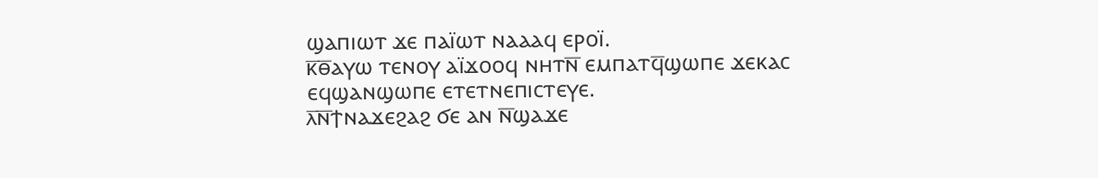ϣⲁⲡⲓⲱⲧ ϫⲉ ⲡⲁⲓ̈ⲱⲧ ⲛⲁⲁⲁϥ ⲉⲣⲟⲓ̈.
ⲕ̅ⲑ̅ⲁⲩⲱ ⲧⲉⲛⲟⲩ ⲁⲓ̈ϫⲟⲟϥ ⲛⲏⲧⲛ̅ ⲉⲙⲡⲁⲧϥ̅ϣⲱⲡⲉ ϫⲉⲕⲁⲥ ⲉϥϣⲁⲛϣⲱⲡⲉ ⲉⲧⲉⲧⲛⲉⲡⲓⲥⲧⲉⲩⲉ.
ⲗ̅ⲛ̅ϯⲛⲁϫⲉϩⲁϩ ϭⲉ ⲁⲛ ⲛ̅ϣⲁϫⲉ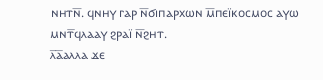ⲛⲏⲧⲛ̅. ϥⲛⲏⲩ ⲅⲁⲣ ⲛ̅ϭⲓⲡⲁⲣⲭⲱⲛ ⲙ̅ⲡⲉⲓ̈ⲕⲟⲥⲙⲟⲥ ⲁⲩⲱ ⲙⲛⲧ̅ϥⲗⲁⲁⲩ ϩⲣⲁⲓ̈ ⲛ̅ϩⲏⲧ.
ⲗ̅ⲁ̅ⲁⲗⲗⲁ ϫⲉ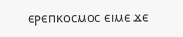ⲉⲣⲉⲡⲕⲟⲥⲙⲟⲥ ⲉⲓⲙⲉ ϫⲉ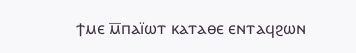ϯⲙⲉ ⲙ̅ⲡⲁⲓ̈ⲱⲧ ⲕⲁⲧⲁⲑⲉ ⲉⲛⲧⲁϥϩⲱⲛ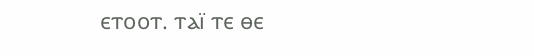ⲉⲧⲟⲟⲧ. ⲧⲁⲓ̈ ⲧⲉ ⲑⲉ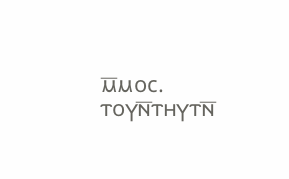ⲙ̅ⲙⲟⲥ. ⲧⲟⲩⲛ̅ⲧⲏⲩⲧⲛ̅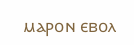ⲙⲁⲣⲟⲛ ⲉⲃⲟⲗ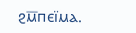ϩⲙ̅ⲡⲉⲓ̈ⲙⲁ.